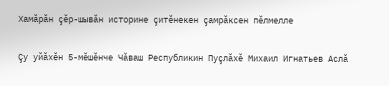Хамăрăн çĕр-шывăн историне çитĕнекен çамрăксен пĕлмелле

Çу уйăхĕн 5-мĕшĕнче Чăваш Республикин Пуçлăхĕ Михаил Игнатьев Аслă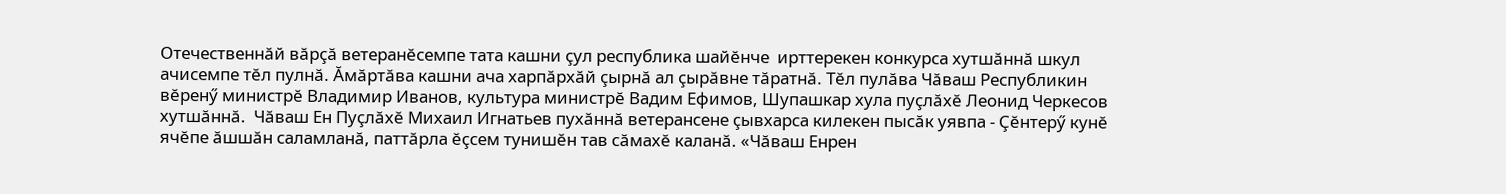Отечественнăй вăрçă ветеранĕсемпе тата кашни çул республика шайĕнче  ирттерекен конкурса хутшăннă шкул ачисемпе тĕл пулнă. Ăмăртăва кашни ача харпăрхăй çырнă ал çырăвне тăратнă. Тĕл пулăва Чăваш Республикин вĕренӳ министрĕ Владимир Иванов, культура министрĕ Вадим Ефимов, Шупашкар хула пуçлăхĕ Леонид Черкесов хутшăннă.  Чăваш Ен Пуçлăхĕ Михаил Игнатьев пухăннă ветерансене çывхарса килекен пысăк уявпа - Çĕнтерӳ кунĕ ячĕпе ăшшăн саламланă, паттăрла ĕçсем тунишĕн тав сăмахĕ каланă. «Чăваш Енрен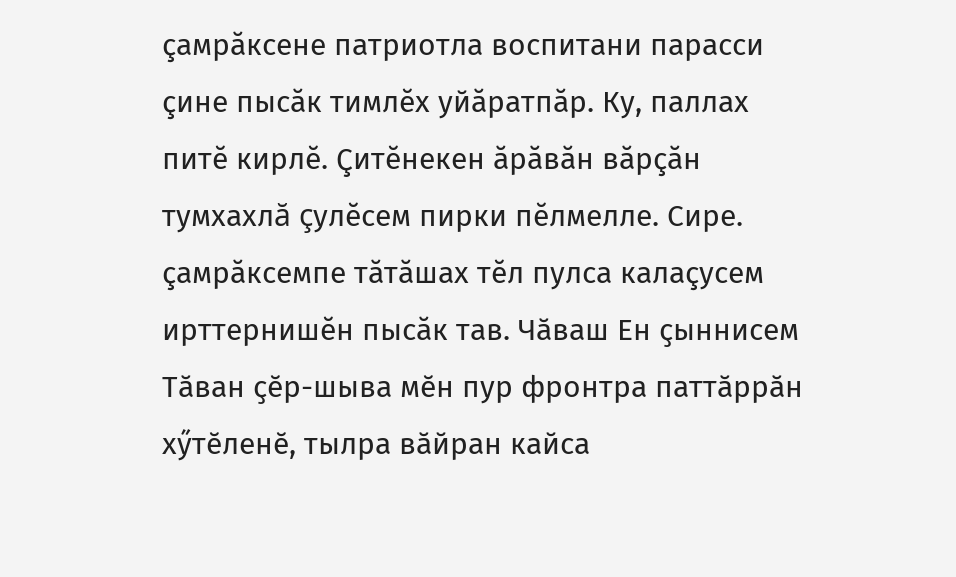çамрăксене патриотла воспитани парасси çине пысăк тимлĕх уйăратпăр. Ку, паллах питĕ кирлĕ. Çитĕнекен ăрăвăн вăрçăн тумхахлă çулĕсем пирки пĕлмелле. Сире. çамрăксемпе тăтăшах тĕл пулса калаçусем ирттернишĕн пысăк тав. Чӑваш Ен ҫыннисем Тӑван ҫӗр-шыва мӗн пур фронтра паттӑррӑн хӳтӗленӗ, тылра вӑйран кайса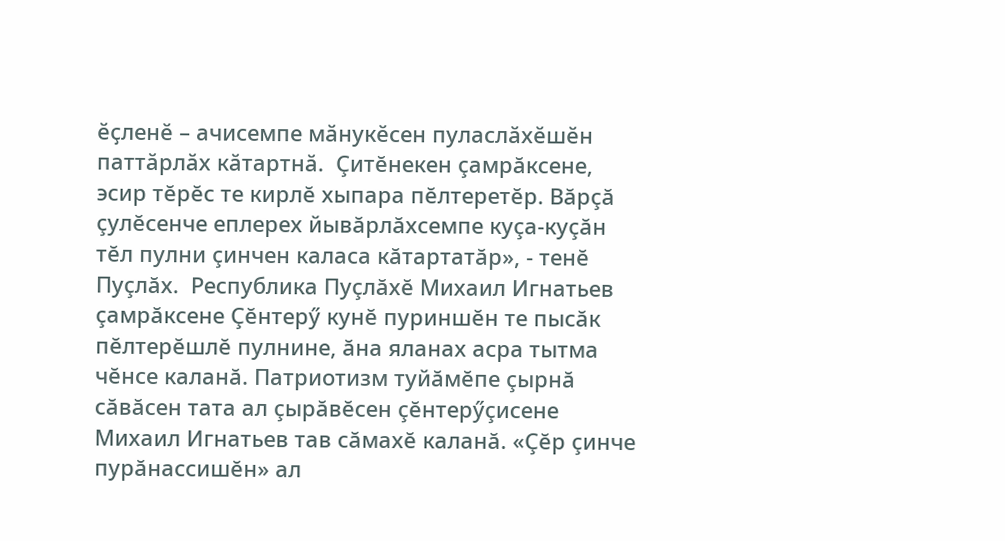ӗҫленӗ – ачисемпе мӑнукӗсен пуласлӑхӗшӗн паттӑрлӑх кӑтартнӑ.  Çитĕнекен çамрăксене, эсир тĕрĕс те кирлĕ хыпара пĕлтеретĕр. Вăрçă çулĕсенче еплерех йывăрлăхсемпе куçа-куçăн тĕл пулни çинчен каласа кăтартатăр», - тенĕ Пуçлăх.  Республика Пуçлăхĕ Михаил Игнатьев çамрăксене Çĕнтерӳ кунĕ пуриншĕн те пысăк пĕлтерĕшлĕ пулнине, ăна яланах асра тытма чĕнсе каланă. Патриотизм туйăмĕпе çырнă сăвăсен тата ал çырăвĕсен çĕнтерӳçисене Михаил Игнатьев тав сăмахĕ каланă. «Çĕр çинче пурăнассишĕн» ал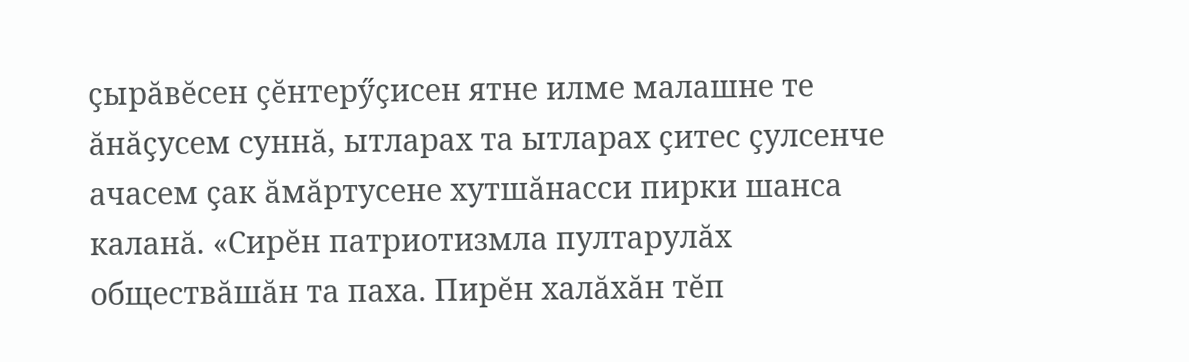çырăвĕсен çĕнтерӳçисен ятне илме малашне те ăнăçусем суннă, ытларах та ытларах çитес çулсенче ачасем çак ăмăртусене хутшăнасси пирки шанса каланă. «Сирĕн патриотизмла пултарулăх обществăшăн та паха. Пирĕн халăхăн тĕп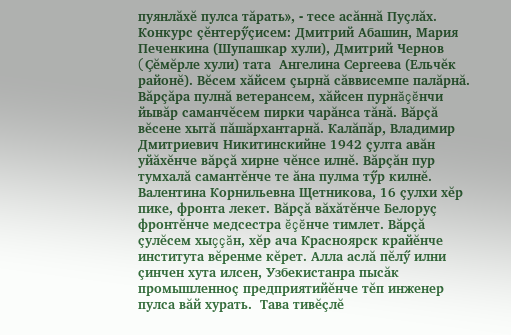пуянлăхĕ пулса тăрать», - тесе асăннă Пуçлăх. Конкурс çĕнтерӳçисем: Дмитрий Абашин, Мария Печенкина (Шупашкар хули), Дмитрий Чернов (Çĕмĕрле хули) тата  Ангелина Сергеева (Ельчĕк районĕ). Вĕсем хăйсем çырнă сăввисемпе палăрнă. Вăрçăра пулнă ветерансем, хăйсен пурнăçĕнчи йывăр саманчĕсем пирки чарăнса тăнă. Вăрçă вĕсене хытă пăшăрхантарнă. Калăпăр, Владимир Дмитриевич Никитинскийне 1942 çулта авăн уйăхĕнче вăрçă хирне чĕнсе илнĕ. Вăрçăн пур тумхалă самантĕнче те ăна пулма тӳр килнĕ. Валентина Корнильевна Щетникова, 16 çулхи хĕр пике, фронта лекет. Вăрçă вăхăтĕнче Белоруç фронтĕнче медсестра ĕçĕнче тимлет. Вăрçă çулĕсем хыççăн, хĕр ача Красноярск крайĕнче института вĕренме кĕрет. Алла аслă пĕлӳ илни çинчен хута илсен, Узбекистанра пысăк промышленноç предприятийĕнче тĕп инженер пулса вăй хурать.  Тава тивĕçлĕ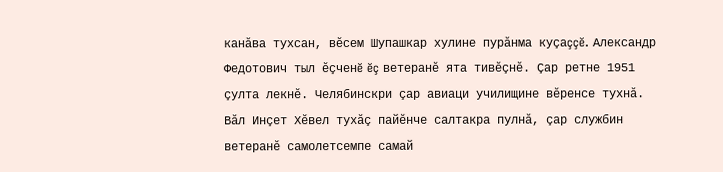канăва тухсан, вĕсем Шупашкар хулине пурăнма куçаççĕ. Александр Федотович тыл ĕçченĕ ĕç ветеранĕ ята тивĕçнĕ. Çар ретне 1951 çулта лекнĕ. Челябинскри çар авиаци училищине вĕренсе тухнă. Вăл Инçет Хĕвел тухăç пайĕнче салтакра пулнă, çар службин ветеранĕ самолетсемпе самай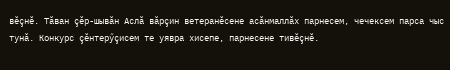вĕçнĕ. Тăван çĕр-шывăн Аслă вăрçин ветеранĕсене асăнмаллăх парнесем, чечексем парса чыс тунă. Конкурс çĕнтерӳçисем те уявра хисепе, парнесене тивĕçнĕ.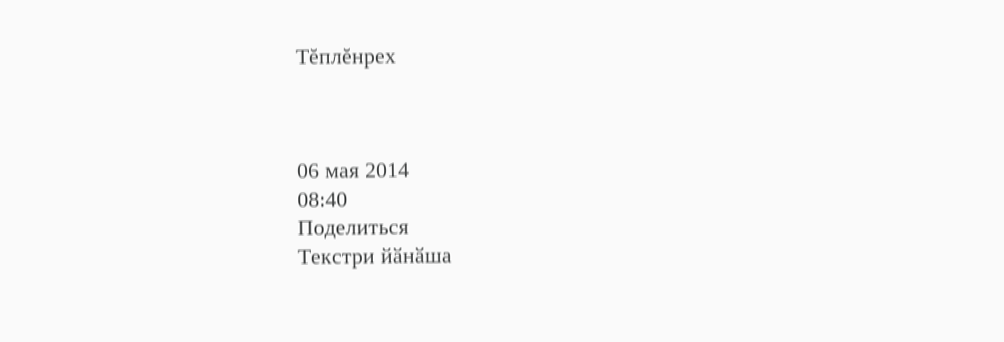Тĕплĕнрех



06 мая 2014
08:40
Поделиться
Текстри йӑнӑша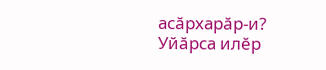асӑрхарӑр-и?
Уйӑрса илӗр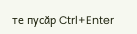те пусӑр Ctrl+Enter